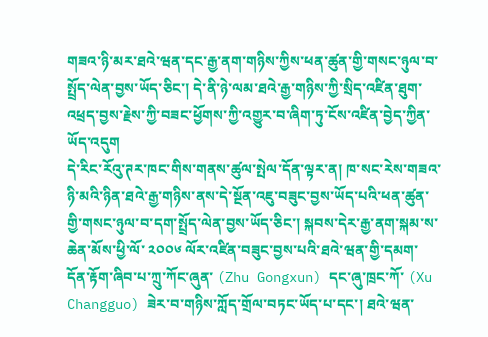གཟའ་ཉི་མར་ཐའེ་ཝན་དང་རྒྱ་ནག་གཉིས་ཀྱིས་ཕན་ཚུན་གྱི་གསང་ཉུལ་བ་སྤྲོད་ལེན་བྱས་ཡོད་ཅིང་། དེ་ནི་ཉེ་ལམ་ཐའེ་རྒྱ་གཉིས་ཀྱི་སྲིད་འཛིན་ཐུག་འཕྲད་བྱས་རྗེས་ཀྱི་བཟང་ཕྱོགས་ཀྱི་འགྱུར་བ་ཞིག་ཏུ་ངོས་འཛིན་བྱེད་ཀྱིན་ཡོད་འདུག
དེ་རིང་རོའུ་ཊར་ཁང་གིས་གནས་ཚུལ་སྤེལ་དོན་ལྟར་ན། ཁ་སང་རེས་གཟའ་ཉི་མའི་ཉིན་ཐའེ་རྒྱ་གཉིས་ནས་དེ་སྔོན་འཇུ་བཟུང་བྱས་ཡོད་པའི་ཕན་ཚུན་གྱི་གསང་ཉུལ་བ་དག་སྤྲོད་ལེན་བྱས་ཡོད་ཅིང་། སྐབས་དེར་རྒྱ་ནག་སྐམ་ས་ཆེན་མོས་ཕྱི་ལོ་ ༢༠༠༦ ལོར་འཛིན་བཟུང་བྱས་པའི་ཐའེ་ཝན་གྱི་དམག་དོན་རྟོག་ཞིབ་པ་ཀྲུ་ཀོང་ཞུན་ (Zhu Gongxun) དང་ཞུ་ཁྲང་ཀོ་ (Xu Changguo) ཟེར་བ་གཉིས་ཀློད་གྲོལ་བཏང་ཡོད་པ་དང་། ཐའེ་ཝན་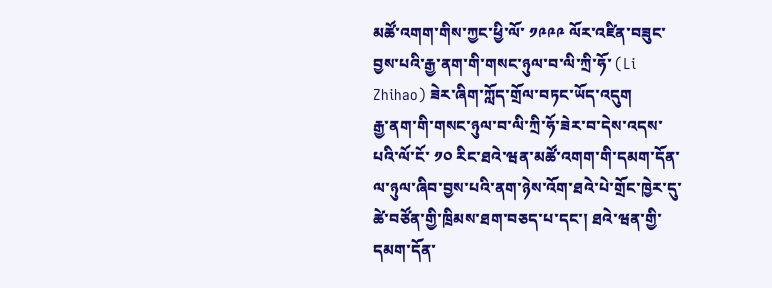མཚོ་འགག་གིས་ཀྱང་ཕྱི་ལོ་ ༡༩༩༩ ལོར་འཛིན་བཟུང་བྱས་པའི་རྒྱ་ནག་གི་གསང་ཉུལ་བ་ལི་ཀྲི་ཧོ་ (Li Zhihao) ཟེར་ཞིག་ཀློད་གྲོལ་བཏང་ཡོད་འདུག
རྒྱ་ནག་གི་གསང་ཉུལ་བ་ལི་ཀྲི་ཧོ་ཟེར་བ་དེས་འདས་པའི་ལོ་ངོ་ ༡༠ རིང་ཐའེ་ཝན་མཚོ་འགག་གི་དམག་དོན་ལ་ཉུལ་ཞིབ་བྱས་པའི་ནག་ཉེས་འོག་ཐའེ་པེ་གྲོང་ཁྱེར་དུ་ཚེ་བཙོན་གྱི་ཁྲིམས་ཐག་བཅད་པ་དང་། ཐའེ་ཝན་གྱི་དམག་དོན་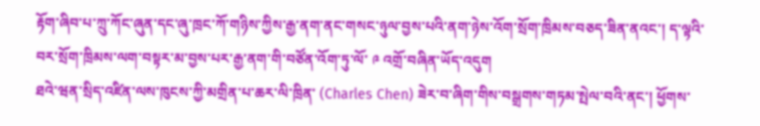རྟོག་ཞིབ་པ་ཀྲུ་ཀོང་ཞུན་དང་ཞུ་ཁྲང་ཀོ་གཉིས་ཀྱིས་རྒྱ་ནག་ནང་གསང་ཉུལ་བྱས་པའི་ནག་ཉེས་འོག་སྲོག་ཁྲིམས་བཅད་ཟིན་ནའང་། ད་ལྟའི་བར་སྲོག་ཁྲིམས་ལག་བསྟར་མ་བྱས་པར་རྒྱ་ནག་གི་བཙོན་འོག་ཏུ་ལོ་ ༩ འགྲོ་བཞིན་ཡོད་འདུག
ཐའེ་ཝན་སྲིད་འཛིན་ལས་ཁུངས་ཀྱི་མགྲིན་པ་ཆར་ལི་ཁྲིན་ (Charles Chen) ཟེར་བ་ཞིག་གིས་བསྒྲགས་གཏམ་སྤེལ་བའི་ནང་། ཕྱོགས་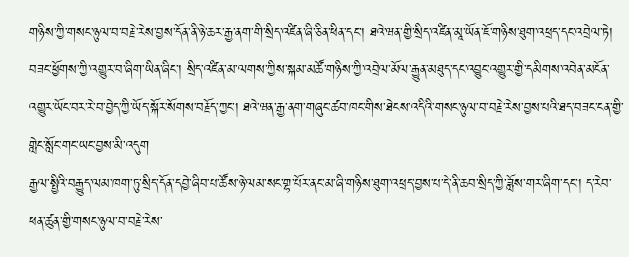གཉིས་ཀྱི་གསང་ཉུལ་བ་བརྗེ་རེས་བྱས་དོན་ནི་ཉེ་ཆར་རྒྱ་ནག་གི་སྲིད་འཛིན་ཞི་ཅིན་ཕིན་དང་། ཐའེ་ཝན་གྱི་སྲིད་འཛིན་མཱ་ཡོན་ཇོ་གཉིས་ཐུག་འཕྲད་དང་འབྲེལ་ཏེ། བཟང་ཕྱོགས་ཀྱི་འགྱུར་བ་ཞིག་ཡིན་ཞིང་། སྲིད་འཛིན་མ་ལགས་ཀྱིས་སྐམ་མཚོ་གཉིས་ཀྱི་འབྲེལ་མོལ་རྒྱུན་མཐུད་དང་འབྱུང་འགྱུར་གྱི་དམིགས་འབེན་མངོན་འགྱུར་ཡོང་བར་རེ་བ་བྱེད་ཀྱི་ཡོད་སྐོར་སོགས་བརྗོད་ཀྱང་། ཐའེ་ཝན་རྒྱ་ནག་གཞུང་ཚབ་ཁང་གིས་ཐེངས་འདིའི་གསང་ཉུལ་བ་བརྗེ་རེས་བྱས་པའི་ཐད་བཟང་ངན་གྱི་གླེང་སློང་གང་ཡང་བྱས་མི་འདུག
རྒྱལ་སྤྱིའི་བརྒྱུད་ལམ་ཁག་ཏུ་སྲིད་དོན་དབྱེ་ཞིབ་པ་ཚོས་ཉེ་ལམ་སང་གྷ་པོར་ནང་མ་ཞི་གཉིས་ཐུག་འཕྲད་བྱས་པ་དེ་ནི་ཆབ་སྲིད་ཀྱི་ཟློས་གར་ཞིག་དང་། ད་རེབ་ཕན་ཚུན་གྱི་གསང་ཉུལ་བ་བརྗེ་རེས་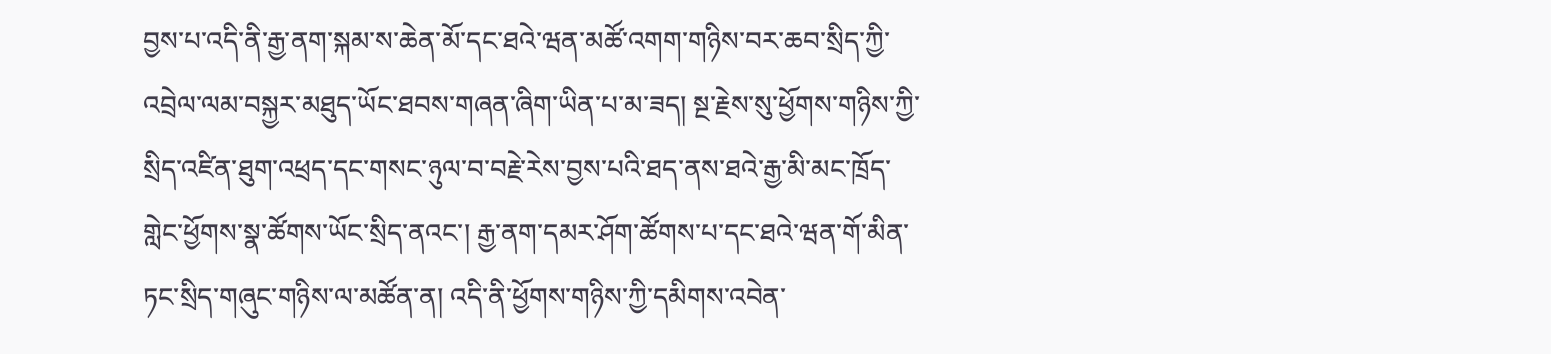བྱས་པ་འདི་ནི་རྒྱ་ནག་སྐམ་ས་ཆེན་མོ་དང་ཐའེ་ཝན་མཚོ་འགག་གཉིས་བར་ཆབ་སྲིད་ཀྱི་འབྲེལ་ལམ་བསྐྱར་མཐུད་ཡོང་ཐབས་གཞན་ཞིག་ཡིན་པ་མ་ཟད། སྔ་རྗེས་སུ་ཕྱོགས་གཉིས་ཀྱི་སྲིད་འཛིན་ཐུག་འཕྲད་དང་གསང་ཉུལ་བ་བརྗེ་རེས་བྱས་པའི་ཐད་ནས་ཐའེ་རྒྱ་མི་མང་ཁྲོད་གླེང་ཕྱོགས་སྣ་ཚོགས་ཡོང་སྲིད་ནའང་། རྒྱ་ནག་དམར་ཤོག་ཚོགས་པ་དང་ཐའེ་ཝན་གོ་མིན་ཏང་སྲིད་གཞུང་གཉིས་ལ་མཚོན་ན། འདི་ནི་ཕྱོགས་གཉིས་ཀྱི་དམིགས་འབེན་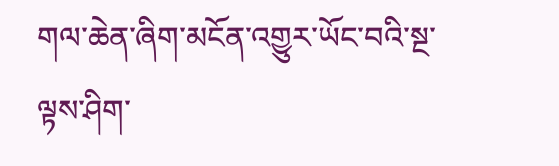གལ་ཆེན་ཞིག་མངོན་འགྱུར་ཡོང་བའི་སྔ་ལྟས་ཤིག་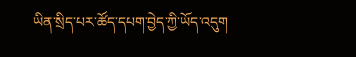ཡིན་སྲིད་པར་ཚོད་དཔག་བྱེད་ཀྱི་ཡོད་འདུག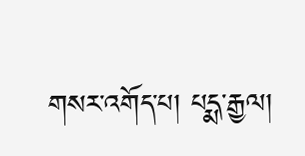གསར་འགོད་པ། པདྨ་རྒྱལ།